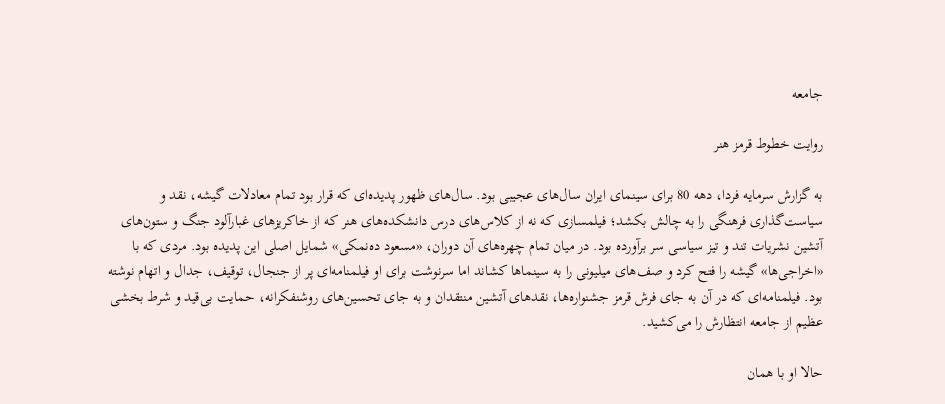جامعه

روایت خطوط قرمز هنر

به گزارش سرمایه فردا، دهه 80 برای سینمای ایران سال‌های عجیبی بود. سال‌های ظهور پدیده‌ای که قرار بود تمام معادلات گیشه، نقد و سیاست‌گذاری فرهنگی را به چالش بکشد؛ فیلمسازی که نه از کلاس‌های درس دانشکده‌های هنر که از خاکریزهای غبارآلود جنگ و ستون‌های آتشین نشریات تند و تیز سیاسی سر برآورده بود. در میان تمام چهره‌های آن دوران، «مسعود ده‌نمکی» شمایل اصلی این پدیده بود. مردی که با «اخراجی‌ها» گیشه را فتح کرد و صف‌های میلیونی را به سینماها کشاند‌ اما سرنوشت برای او فیلمنامه‌ای پر از جنجال، توقیف، جدال و اتهام نوشته بود. فیلمنامه‌ای که در آن به جای فرش قرمز جشنواره‌ها، نقدهای آتشین منتقدان و به جای تحسین‌های روشنفکرانه، حمایت بی‌قید و شرط بخشی عظیم از جامعه انتظارش را می‌کشید.

حالا او با همان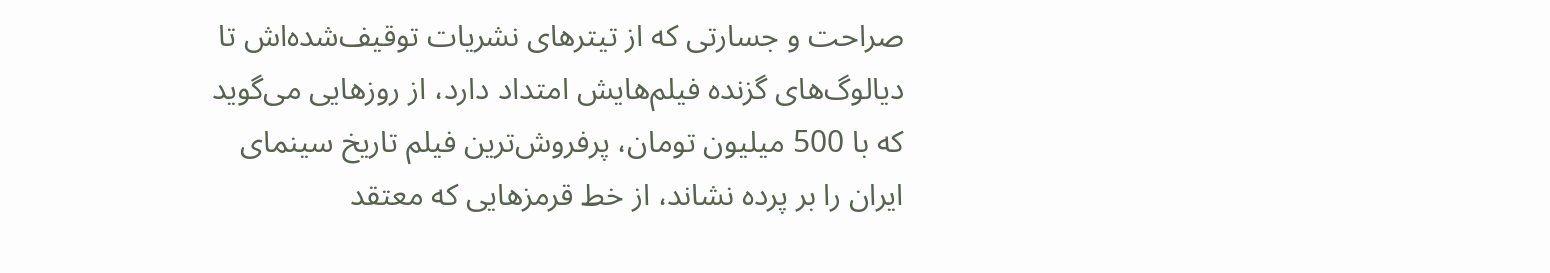صراحت و جسارتی که از تیترهای نشریات توقیف‌شده‌اش تا دیالوگ‌های گزنده فیلم‌هایش امتداد دارد، از روزهایی می‌گوید که با 500 میلیون تومان، پرفروش‌ترین فیلم تاریخ سینمای ایران را بر پرده نشاند، از خط قرمزهایی که معتقد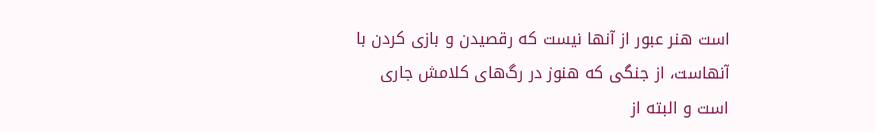است هنر عبور از آنها نیست که رقصیدن و بازی کردن با آنهاست، از جنگی که هنوز در رگ‌های کلامش جاری است و البته از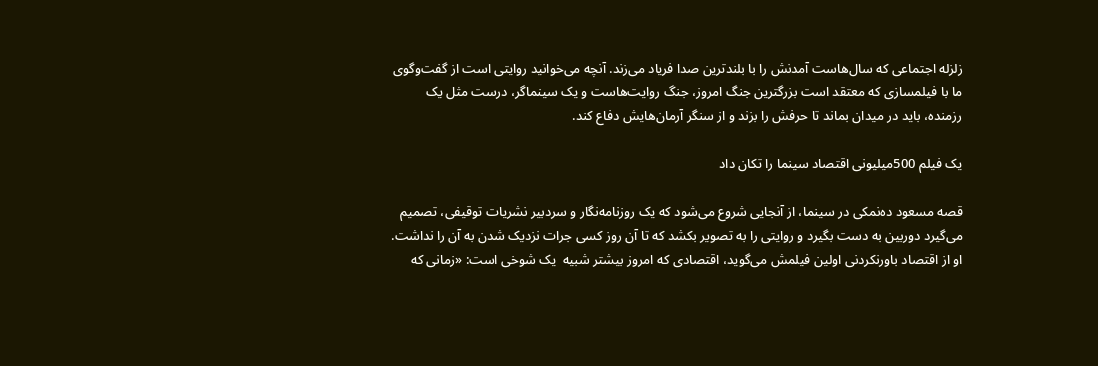زلزله اجتماعی که سال‌هاست آمدنش را با بلندترین صدا فریاد می‌زند. آنچه می‌خوانید روایتی است از گفت‌وگوی ما با فیلمسازی که معتقد است بزرگترین جنگ امروز، جنگ روایت‌هاست و یک سینماگر، درست مثل یک رزمنده، باید در میدان بماند تا حرفش را بزند و از سنگر آرمان‌هایش دفاع کند.

یک فیلم 500میلیونی اقتصاد سینما را تکان داد

قصه مسعود ده‌نمکی در سینما، از آنجایی شروع می‌شود که یک روزنامه‌نگار و سردبیر نشریات توقیفی، تصمیم می‌گیرد دوربین به دست بگیرد و روایتی را به تصویر بکشد که تا آن روز کسی جرات نزدیک شدن به آن را نداشت. او از اقتصاد باورنکردنی اولین فیلمش می‌گوید، اقتصادی که امروز بیشتر شبیه ‌ یک شوخی است: «زمانی که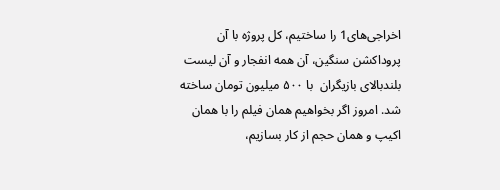اخراجی‌های1 را ساختیم، کل پروژه با آن پروداکشن سنگین، آن همه انفجار و آن لیست بلندبالای بازیگران  با ۵۰۰ میلیون تومان ساخته شد. امروز اگر بخواهیم همان فیلم را با همان اکیپ و همان حجم از کار بسازیم،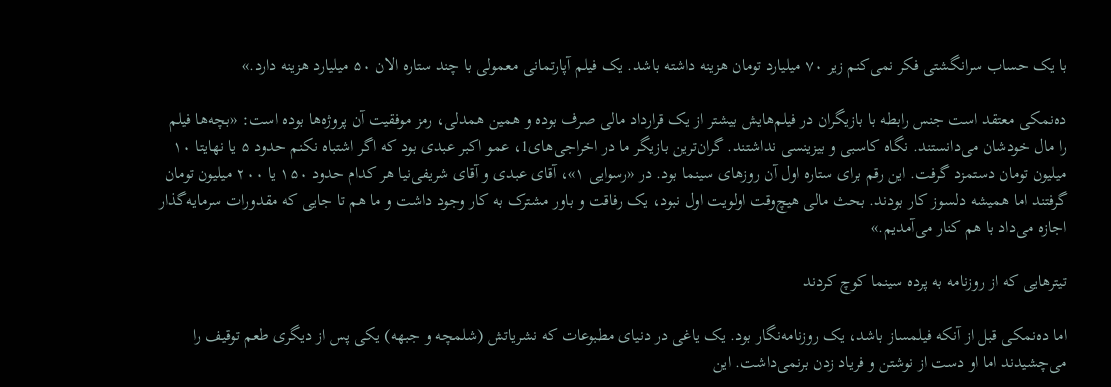با یک حساب سرانگشتی فکر نمی‌کنم زیر ۷۰ میلیارد تومان هزینه داشته باشد. یک فیلم آپارتمانی معمولی با چند ستاره الان ۵۰ میلیارد هزینه دارد.»

ده‌نمکی معتقد است جنس رابطه با بازیگران در فیلم‌هایش بیشتر از یک قرارداد مالی صرف بوده و همین همدلی، رمز موفقیت آن پروژه‌ها بوده است: «بچه‌ها فیلم را مال خودشان می‌دانستند. نگاه کاسبی و بیزینسی نداشتند. گران‌ترین بازیگر ما در اخراجی‌های1، عمو اکبر عبدی بود که اگر اشتباه نکنم حدود ۵ یا نهایتا ۱۰ میلیون تومان دستمزد گرفت. این رقم برای ستاره اول آن روزهای سینما بود. در «رسوایی ۱»، آقای عبدی و آقای شریفی‌نیا هر کدام حدود ۱۵۰ یا ۲۰۰ میلیون تومان گرفتند اما همیشه دلسوز کار بودند. بحث مالی هیچ‌وقت اولویت اول نبود، یک رفاقت و باور مشترک به کار وجود داشت و ما هم تا جایی که مقدورات سرمایه‌گذار اجازه می‌داد با هم کنار می‌آمدیم.»

تیترهایی که از روزنامه به پرده سینما کوچ کردند

اما ده‌نمکی قبل از آنکه فیلمساز باشد، یک روزنامه‌نگار بود. یک یاغی در دنیای مطبوعات که نشریاتش (شلمچه و جبهه) یکی پس از دیگری طعم توقیف را می‌چشیدند اما او دست از نوشتن و فریاد زدن برنمی‌داشت. این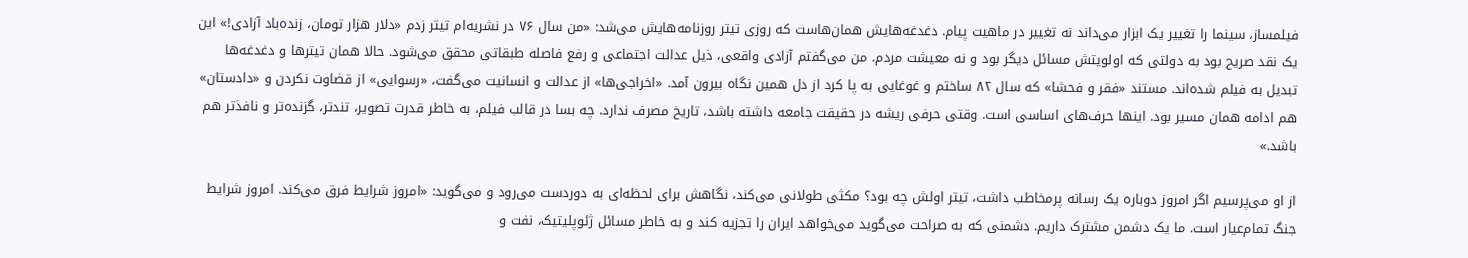فیلمساز، سینما را تغییر یک ابزار می‌داند نه تغییر در ماهیت پیام. دغدغه‌هایش همان‌هاست که روزی تیتر روزنامه‌هایش می‌شد: «من سال ۷۶ در نشریه‌ام تیتر زدم «دلار هزار تومان، زنده‌باد آزادی!» این یک نقد صریح بود به دولتی که اولویتش مسائل دیگر بود و نه معیشت مردم. من می‌گفتم آزادی واقعی، ذیل عدالت اجتماعی و رفع فاصله طبقاتی محقق می‌شود. حالا همان تیترها و دغدغه‌ها تبدیل به فیلم شده‌اند. مستند «فقر و فحشا» که سال ۸۲ ساختم و غوغایی به پا کرد از دل همین نگاه بیرون آمد. «اخراجی‌ها» از عدالت و انسانیت می‌گفت، «رسوایی» از قضاوت نکردن و «دادستان» هم ادامه همان مسیر بود. اینها حرف‌های اساسی است. وقتی حرفی ریشه در حقیقت جامعه داشته باشد، تاریخ مصرف ندارد. چه بسا در قالب فیلم، به خاطر قدرت تصویر، تندتر، گزنده‌تر و نافذتر هم باشد.»

از او می‌پرسیم اگر امروز دوباره یک رسانه پرمخاطب داشت، تیتر اولش چه بود؟ مکثی طولانی می‌کند، نگاهش برای لحظه‌ای به دوردست می‌رود و می‌گوید: «امروز شرایط فرق می‌کند. امروز شرایط جنگ تمام‌عیار است. ما یک دشمن مشترک داریم. دشمنی که به صراحت می‌گوید می‌خواهد ایران را تجزیه کند و به خاطر مسائل ژئوپلیتیک، نفت و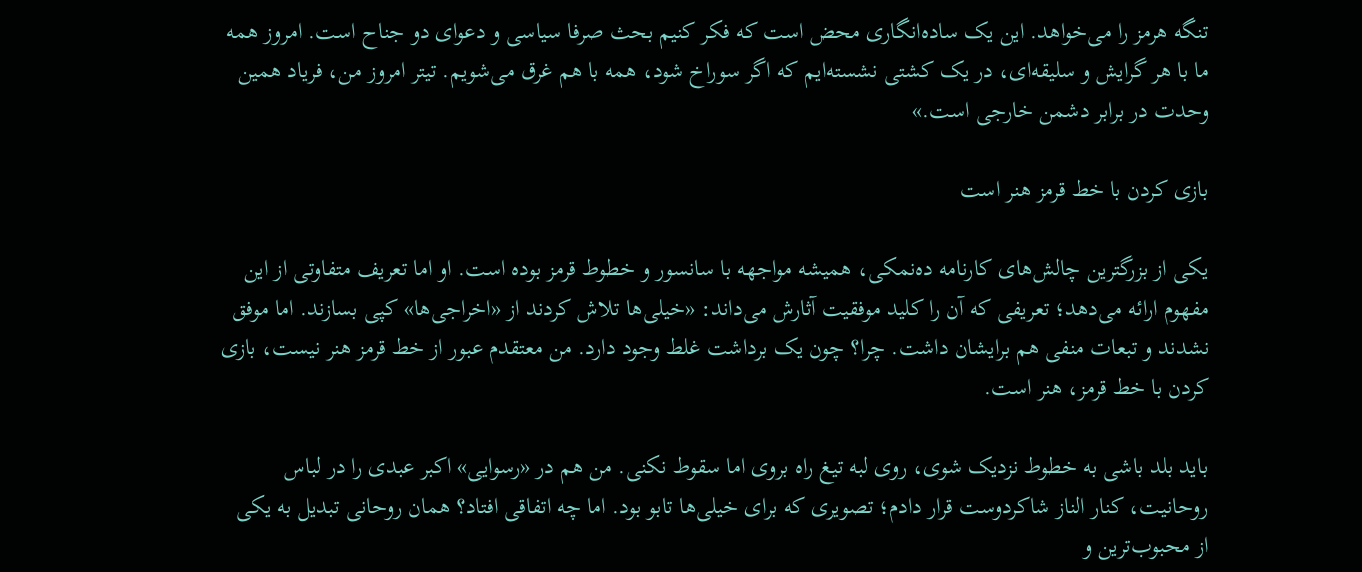تنگه هرمز را می‌خواهد. این یک ساده‌انگاری محض است که فکر کنیم بحث صرفا سیاسی و دعوای دو جناح است. امروز همه ما با هر گرایش و سلیقه‌ای، در یک کشتی نشسته‌ایم که اگر سوراخ شود، همه با هم غرق می‌شویم. تیتر امروز من، فریاد همین وحدت در برابر دشمن خارجی است.»

بازی کردن با خط قرمز هنر است

یکی از بزرگترین چالش‌های کارنامه ده‌نمکی، همیشه مواجهه با سانسور و خطوط قرمز بوده است. او اما تعریف متفاوتی از این مفهوم ارائه می‌دهد؛ تعریفی که آن را کلید موفقیت آثارش می‌داند: «خیلی‌ها تلاش کردند از «اخراجی‌ها» کپی بسازند. اما موفق نشدند و تبعات منفی هم برایشان داشت. چرا؟ چون یک برداشت غلط وجود دارد. من معتقدم عبور از خط قرمز هنر نیست، بازی کردن با خط قرمز، هنر است.

باید بلد باشی به خطوط نزدیک شوی، روی لبه تیغ راه بروی اما سقوط نکنی. من هم در «رسوایی» اکبر عبدی را در لباس روحانیت، کنار الناز شاکردوست قرار دادم؛ تصویری که برای خیلی‌ها تابو بود. اما چه اتفاقی افتاد؟ همان روحانی تبدیل به یکی از محبوب‌ترین و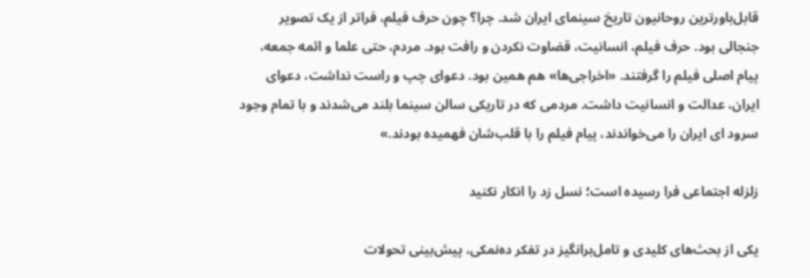قابل‌باورترین روحانیون تاریخ سینمای ایران شد. چرا؟ چون حرف فیلم، فراتر از یک تصویر جنجالی بود. حرف فیلم، انسانیت، قضاوت نکردن و رافت بود. مردم، حتی علما و ائمه جمعه، پیام اصلی فیلم را گرفتند. «اخراجی‌ها» هم همین بود. دعوای چپ و راست نداشت، دعوای ایران، عدالت و انسانیت داشت. مردمی که در تاریکی سالن سینما بلند می‌شدند و با تمام وجود سرود ای ایران را می‌خواندند، پیام فیلم را با قلب‌شان فهمیده بودند.»

زلزله اجتماعی فرا رسیده است؛ نسل زد را انکار نکنید

یکی از بحث‌های کلیدی و تامل‌برانگیز در تفکر ده‌نمکی، پیش‌بینی تحولات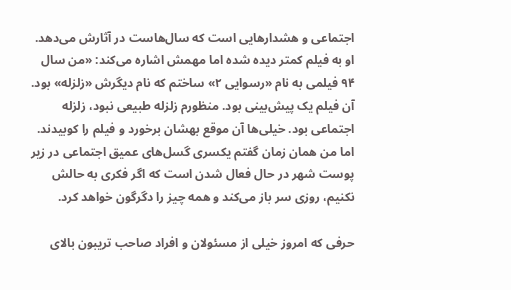اجتماعی و هشدارهایی است که سال‌هاست در آثارش می‌دهد. او به فیلم کمتر دیده شده اما مهمش اشاره می‌کند: «من سال ۹۴ فیلمی به نام «رسوایی ۲» ساختم که نام دیگرش «زلزله» بود. آن فیلم یک پیش‌بینی بود. منظورم زلزله طبیعی نبود، زلزله اجتماعی بود. خیلی‌ها آن موقع بهشان برخورد و فیلم را کوبیدند. اما من همان زمان گفتم یکسری گسل‌های عمیق اجتماعی در زیر پوست شهر در حال فعال شدن است که اگر فکری به حالش نکنیم، روزی سر باز می‌کند و همه چیز را دگرگون خواهد کرد.

حرفی که امروز خیلی از مسئولان و افراد صاحب تریبون بالای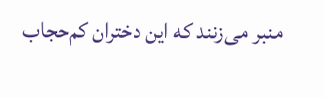منبر می‌زنند که این دختران کم‌حجاب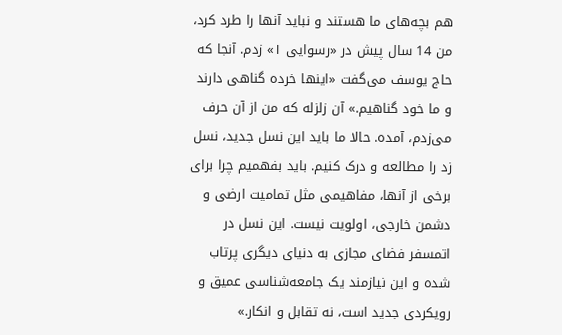هم بچه‌های ما هستند و نباید آنها را طرد کرد، من 14 سال پیش در «رسوایی ۱» زدم. آنجا که حاج یوسف می‌گفت «اینها خرده گناهی دارند و ما خود گناهیم.» آن زلزله که من از آن حرف می‌زدم، آمده. حالا ما باید این نسل جدید، نسل زد را مطالعه و درک کنیم. باید بفهمیم چرا برای برخی از آنها، مفاهیمی مثل تمامیت ارضی و دشمن خارجی، اولویت نیست. این نسل در اتمسفر فضای مجازی به دنیای دیگری پرتاب شده و این نیازمند یک جامعه‌شناسی عمیق و رویکردی جدید است، نه تقابل و انکار.»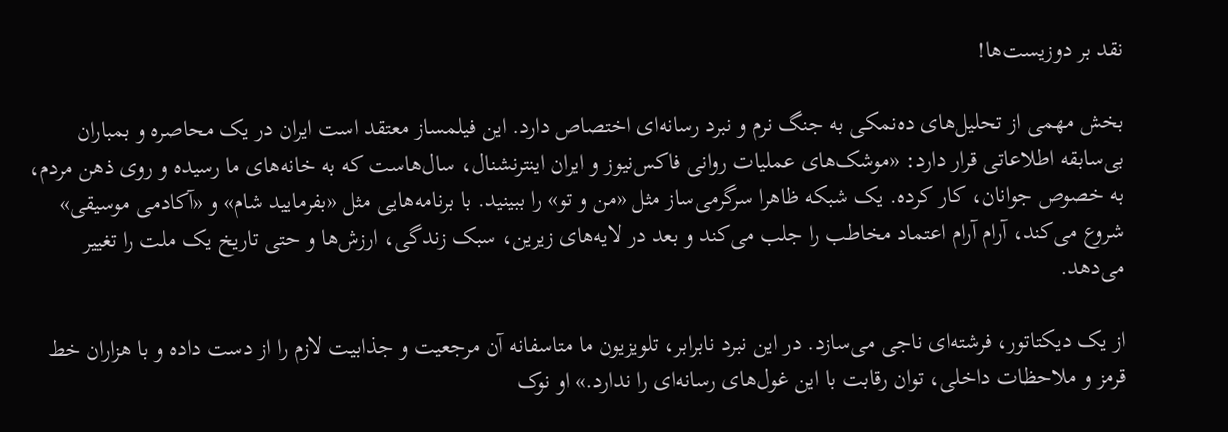نقد بر دوزیست‌ها!

بخش مهمی از تحلیل‌های ده‌نمکی به جنگ نرم و نبرد رسانه‌ای اختصاص دارد. این فیلمساز معتقد است ایران در یک محاصره و بمباران بی‌سابقه اطلاعاتی قرار دارد: «موشک‌های عملیات روانی فاکس‌نیوز و ایران اینترنشنال، سال‌هاست که به خانه‌های ما رسیده و روی ذهن مردم، به خصوص جوانان، کار کرده. یک شبکه ظاهرا سرگرمی‌ساز مثل «من و تو» را ببینید. با برنامه‌هایی مثل «بفرمایید شام» و «آکادمی موسیقی» شروع می‌کند، آرام آرام اعتماد مخاطب را جلب می‌کند و بعد در لایه‌های زیرین، سبک زندگی، ارزش‌ها و حتی تاریخ یک ملت را تغییر می‌دهد.

از یک دیکتاتور، فرشته‌ای ناجی می‌سازد. در این نبرد نابرابر، تلویزیون ما متاسفانه آن مرجعیت و جذابیت لازم را از دست داده و با هزاران خط قرمز و ملاحظات داخلی، توان رقابت با این غول‌های رسانه‌ای را ندارد.» او نوک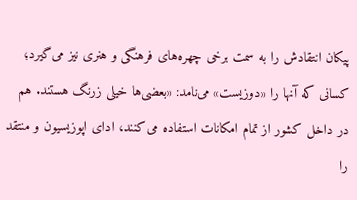پیکان انتقادش را به سمت برخی چهره‌های فرهنگی و هنری نیز می‌گیرد؛ کسانی که آنها را «دوزیست» می‌نامد: «بعضی‌ها خیلی زرنگ هستند. هم در داخل کشور از تمام امکانات استفاده می‌کنند، ادای اپوزیسیون و منتقد را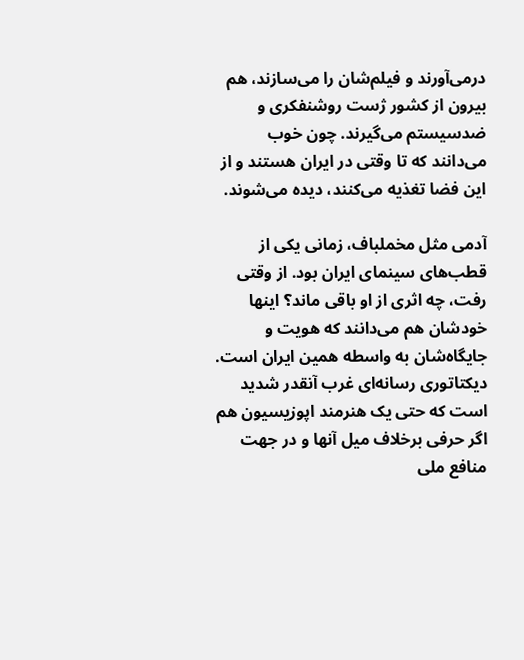درمی‌آورند و فیلم‌شان را می‌سازند، هم بیرون از کشور ژست روشنفکری و ضدسیستم می‌گیرند. چون خوب می‌دانند که تا وقتی در ایران هستند و از این فضا تغذیه می‌کنند، دیده می‌شوند.

آدمی مثل مخملباف، زمانی یکی از قطب‌های سینمای ایران بود. از وقتی رفت، چه اثری از او باقی ماند؟ اینها خودشان هم می‌دانند که هویت و جایگاه‌شان به واسطه همین ایران است. دیکتاتوری رسانه‌ای غرب آنقدر شدید است که حتی یک هنرمند اپوزیسیون هم اگر حرفی برخلاف میل آنها و در جهت منافع ملی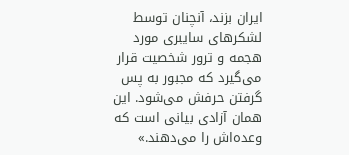ایران بزند، آنچنان توسط لشکرهای سایبری مورد هجمه و ترور شخصیت قرار می‌گیرد که مجبور به پس گرفتن حرفش می‌شود. این همان آزادی بیانی است که وعده‌اش را می‌دهند.»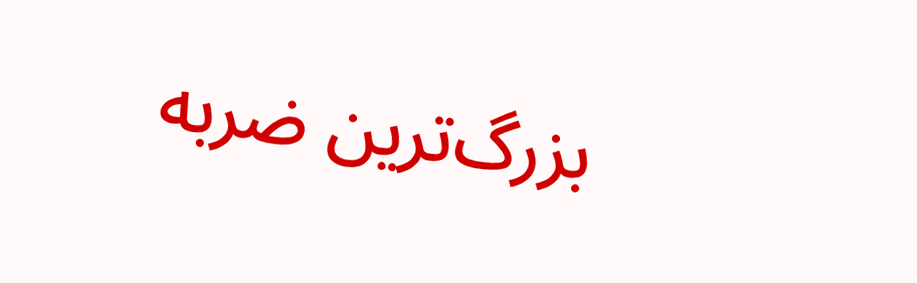بزرگ‌ترین ضربه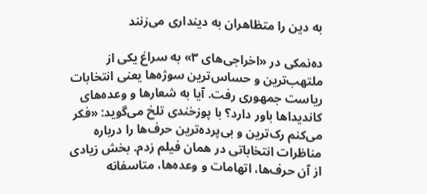به دین را متظاهران به دینداری می‌زنند

ده‌نمکی در «اخراجی‌های ۳» به سراغ یکی از ملتهب‌ترین و حساس‌ترین سوژه‌ها یعنی انتخابات ریاست جمهوری رفت. آیا به شعارها و وعده‌های کاندیداها باور دارد؟ با پوزخندی تلخ می‌گوید: «فکر می‌کنم رک‌ترین و بی‌پرده‌ترین حرف‌ها را درباره مناظرات انتخاباتی در همان فیلم زدم. بخش زیادی از آن حرف‌ها، اتهامات و وعده‌ها، متاسفانه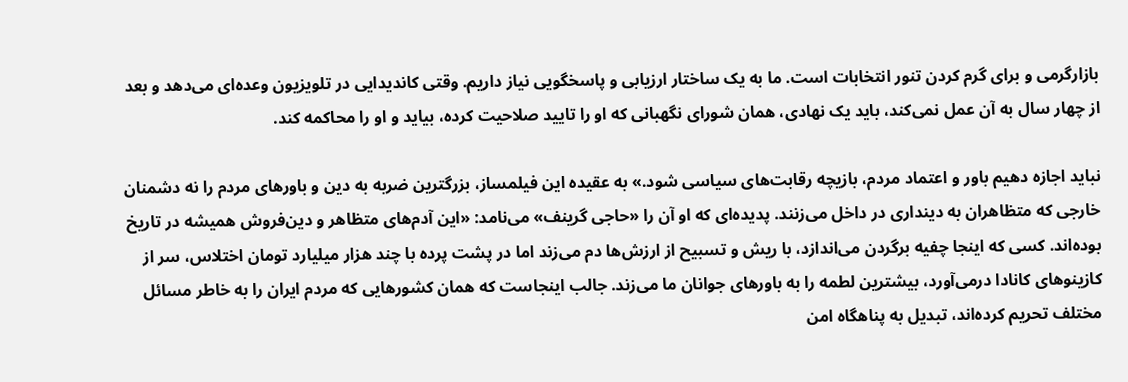بازارگرمی و برای گرم کردن تنور انتخابات است. ما به یک ساختار ارزیابی و پاسخگویی نیاز داریم. وقتی کاندیدایی در تلویزیون وعده‌ای می‌دهد و بعد از چهار سال به آن عمل نمی‌کند، باید یک نهادی، همان شورای نگهبانی که او را تایید صلاحیت کرده، بیاید و او را محاکمه کند.

نباید اجازه دهیم باور و اعتماد مردم، بازیچه رقابت‌های سیاسی شود.» به عقیده این فیلمساز، بزرگترین ضربه به دین و باورهای مردم را نه دشمنان خارجی که متظاهران به دینداری در داخل می‌زنند. پدیده‌ای که او آن را «حاجی گرینف» می‌نامد: «این آدم‌های متظاهر و دین‌فروش همیشه در تاریخ بوده‌اند. کسی که اینجا چفیه برگردن می‌اندازد، با ریش و تسبیح از ارزش‌ها دم می‌زند اما در پشت پرده با چند هزار میلیارد تومان اختلاس، سر از کازینوهای کانادا درمی‌آورد، بیشترین لطمه را به باورهای جوانان ما می‌زند. جالب اینجاست که همان کشورهایی که مردم ایران را به خاطر مسائل مختلف تحریم کرده‌اند، تبدیل به پناهگاه امن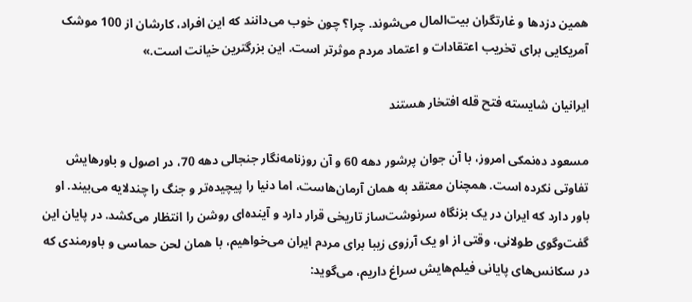همین دزدها و غارتگران بیت‌المال می‌شوند. چرا؟ چون خوب می‌دانند که این افراد، کارشان از 100 موشک آمریکایی برای تخریب اعتقادات و اعتماد مردم موثرتر است. این بزرگترین خیانت است.»

ایرانیان شایسته فتح قله افتخار هستند

مسعود ده‌نمکی امروز، با آن جوان پرشور دهه 60 و آن روزنامه‌نگار جنجالی دهه 70، در اصول و باورهایش تفاوتی نکرده است. همچنان معتقد به همان آرمان‌هاست، اما دنیا را پیچیده‌تر و جنگ را چندلایه می‌بیند. او باور دارد که ایران در یک بزنگاه سرنوشت‌ساز تاریخی قرار دارد و آینده‌ای روشن را انتظار می‌کشد. در پایان این گفت‌وگوی طولانی، وقتی از او یک آرزوی زیبا برای مردم ایران می‌خواهیم، با همان لحن حماسی و باورمندی که در سکانس‌های پایانی فیلم‌هایش سراغ داریم، می‌گوید: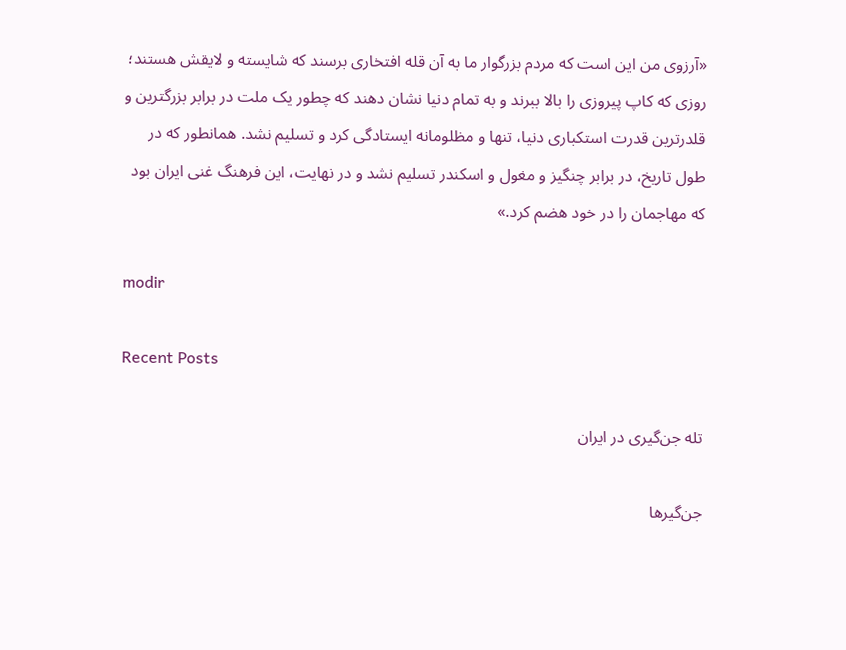«آرزوی من این است که مردم بزرگوار ما به آن قله افتخاری برسند که شایسته و لایقش هستند؛ روزی که کاپ پیروزی را بالا ببرند و به تمام دنیا نشان دهند که چطور یک ملت در برابر بزرگترین و قلدرترین قدرت استکباری دنیا، تنها و مظلومانه ایستادگی کرد و تسلیم نشد. همانطور که در طول تاریخ، در برابر چنگیز و مغول و اسکندر تسلیم نشد و در نهایت، این فرهنگ غنی ایران بود که مهاجمان را در خود هضم کرد.»

modir

Recent Posts

تله جن‌گیری در ایران

جن‌گیرها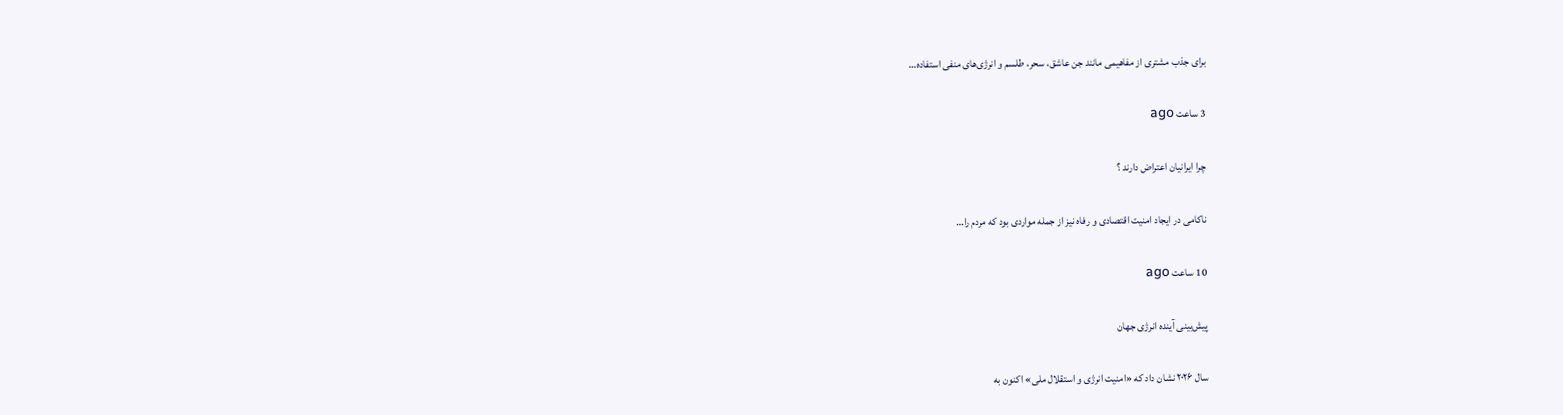برای جذب مشتری از مفاهیمی مانند جن عاشق، سحر، طلسم و انرژی‌های منفی استفاده…

3 ساعت ago

چرا ایرانیان اعتراض دارند ؟

ناکامی در ایجاد امنیت اقتصادی و رفاه نیز از جمله مواردی بود که مردم را…

10 ساعت ago

پیش‌بینی آینده انرژی جهان

سال ۲۰۲۶ نشان داد که «امنیت انرژی و استقلال ملی» اکنون به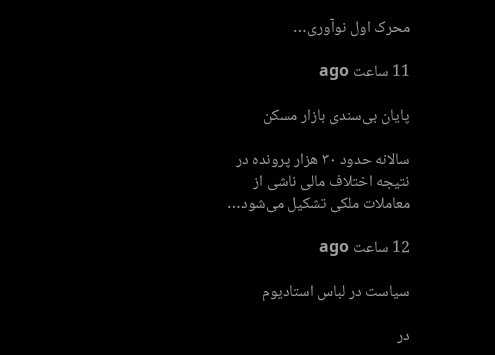محرک اول نوآوری…

11 ساعت ago

پایان بی‌سندی بازار مسکن

سالانه حدود ۳۰ هزار پرونده در نتیجه اختلاف مالی ناشی از معاملات ملکی تشکیل می‌شود…

12 ساعت ago

سیاست در لباس استادیوم

در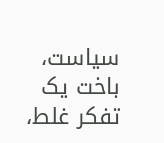سیاست، باخت یک تفکر غلط،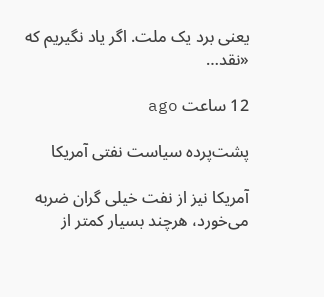یعنی برد یک ملت. اگر یاد نگیریم که «نقد…

12 ساعت ago

پشت‌پرده سیاست نفتی آمریکا

آمریکا نیز از نفت خیلی گران ضربه می‌خورد، هرچند بسیار کمتر از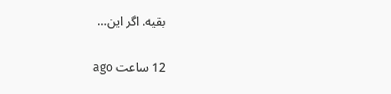بقیه. اگر این…

12 ساعت ago